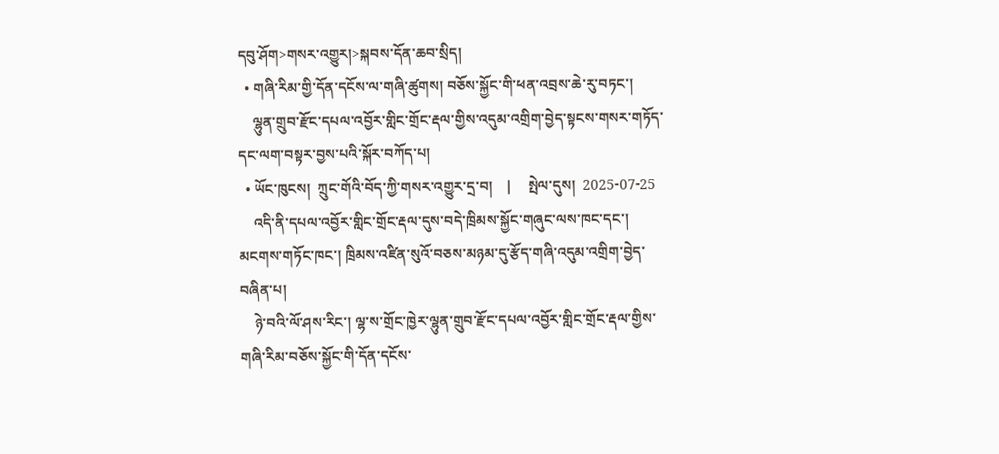དབུ་ཤོག>གསར་འགྱུར།>སྐབས་དོན་ཆབ་སྲིད།
  • གཞི་རིམ་གྱི་དོན་དངོས་ལ་གཞི་ཚུགས། བཅོས་སྐྱོང་གི་ཕན་འབྲས་ཆེ་རུ་བཏང་།
    ལྷུན་གྲུབ་རྫོང་དཔལ་འབྱོར་གླིང་གྲོང་རྡལ་གྱིས་འདུམ་འགྲིག་བྱེད་སྟངས་གསར་གཏོད་དང་ལག་བསྟར་བྱས་པའི་སྐོར་བཀོད་པ།
  • ཡོང་ཁུངས།  ཀྲུང་གོའི་བོད་ཀྱི་གསར་འགྱུར་དྲ་བ།    |     སྤེལ་དུས།  2025-07-25
    འདི་ནི་དཔལ་འབྱོར་གླིང་གྲོང་རྡལ་དུས་བདེ་ཁྲིམས་སྐྱོང་གཞུང་ལས་ཁང་དང་། མངགས་གཏོང་ཁང་། ཁྲིམས་འཛིན་སུའོ་བཅས་མཉམ་དུ་རྩོད་གཞི་འདུམ་འགྲིག་བྱེད་བཞིན་པ།
    ཉེ་བའི་ལོ་ཤས་རིང་། ལྷ་ས་གྲོང་ཁྱེར་ལྷུན་གྲུབ་རྫོང་དཔལ་འབྱོར་གླིང་གྲོང་རྡལ་གྱིས་གཞི་རིམ་བཅོས་སྐྱོང་གི་དོན་དངོས་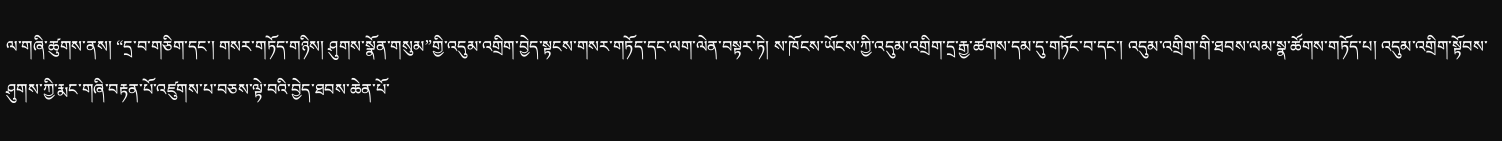ལ་གཞི་ཚུགས་ནས། “དྲ་བ་གཅིག་དང་། གསར་གཏོད་གཉིས། ཤུགས་སྣོན་གསུམ”གྱི་འདུམ་འགྲིག་བྱེད་སྟངས་གསར་གཏོད་དང་ལག་ལེན་བསྟར་ཏེ། ས་ཁོངས་ཡོངས་ཀྱི་འདུམ་འགྲིག་དྲ་རྒྱ་ཚགས་དམ་དུ་གཏོང་བ་དང་། འདུམ་འགྲིག་གི་ཐབས་ལམ་སྣ་ཚོགས་གཏོད་པ། འདུམ་འགྲིག་སྟོབས་ཤུགས་ཀྱི་རྨང་གཞི་བརྟན་པོ་འཛུགས་པ་བཅས་ལྟེ་བའི་བྱེད་ཐབས་ཆེན་པོ་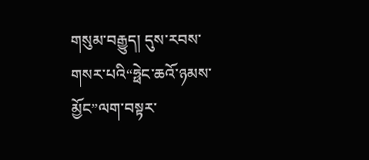གསུམ་བརྒྱུད། དུས་རབས་གསར་པའི“ཧྥེང་ཆའོ་ཉམས་མྱོང”ལག་བསྟར་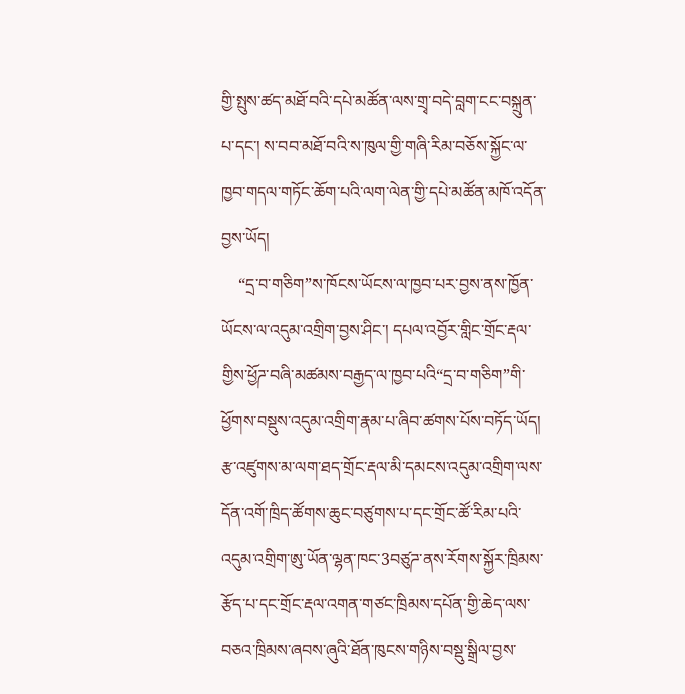གྱི་སྤུས་ཚད་མཐོ་བའི་དཔེ་མཚོན་ལས་གྲྭ་བདེ་བླག་ངང་བསྐྲུན་པ་དང་། ས་བབ་མཐོ་བའི་ས་ཁུལ་གྱི་གཞི་རིམ་བཅོས་སྐྱོང་ལ་ཁྱབ་གདལ་གཏོང་ཆོག་པའི་ལག་ལེན་གྱི་དཔེ་མཚོན་མཁོ་འདོན་བྱས་ཡོད།
    “དྲ་བ་གཅིག”ས་ཁོངས་ཡོངས་ལ་ཁྱབ་པར་བྱས་ནས་ཁྱོན་ཡོངས་ལ་འདུམ་འགྲིག་བྱས་ཤིང་། དཔལ་འབྱོར་གླིང་གྲོང་རྡལ་གྱིས་ཕྱོཌ་བཞི་མཚམས་བརྒྱད་ལ་ཁྱབ་པའི“དྲ་བ་གཅིག”གི་ཕྱོགས་བསྡུས་འདུམ་འགྲིག་རྣམ་པ་ཞིབ་ཚགས་པོས་བཏོད་ཡོད། རྩ་འཛུགས་མ་ལག་ཐད་གྲོང་རྡལ་མི་དམངས་འདུམ་འགྲིག་ལས་དོན་འགོ་ཁྲིད་ཚོགས་ཆུང་བཙུགས་པ་དང་གྲོང་ཚོ་རིམ་པའི་འདུམ་འགྲིག་ཨུ་ཡོན་ལྷན་ཁང་3བཙུཌ་ནས་རོགས་སྐྱོར་ཁྲིམས་རྩོད་པ་དང་གྲོང་རྡལ་འགན་གཙང་ཁྲིམས་དཔོན་གྱི་ཆེད་ལས་བཅའ་ཁྲིམས་ཞབས་ཞུའི་ཐོན་ཁུངས་གཉིས་བསྡུ་སྒྲིལ་བྱས་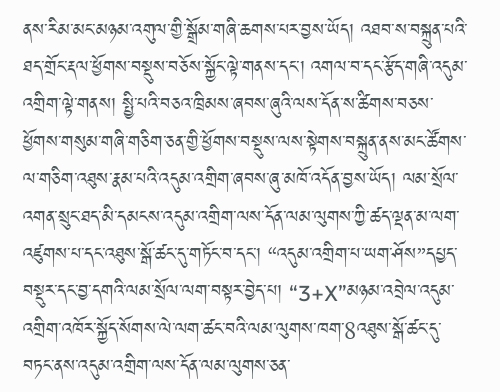ནས་རིམ་མང་མཉམ་འགུལ་གྱི་སྒྲོམ་གཞི་ཆགས་པར་བྱས་ཡོད། འཐབ་ས་བསྐྲུན་པའི་ཐད་གྲོང་རྡལ་ཕྱོགས་བསྡུས་བཅོས་སྐྱོང་ལྟེ་གནས་དང་། འགལ་བ་དང་རྩོད་གཞི་འདུམ་འགྲིག་ལྟེ་གནས། སྤྱི་པའི་བཅའ་ཁྲིམས་ཞབས་ཞུའི་ལས་དོན་ས་ཚིགས་བཅས་ཕྱོགས་གསུམ་གཞི་གཅིག་ཅན་གྱི་ཕྱོགས་བསྡུས་ལས་སྟེགས་བསྐྲུན་ནས་མང་ཚོགས་ལ་གཅིག་འཐུས་རྣམ་པའི་འདུམ་འགྲིག་ཞབས་ཞུ་མཁོ་འདོན་བྱས་ཡོད། ལམ་སྲོལ་འགན་སྲུང་ཐད་མི་དམངས་འདུམ་འགྲིག་ལས་དོན་ལམ་ལུགས་ཀྱི་ཚད་ལྡན་མ་ལག་འཛུགས་པ་དང་འཐུས་སྒོ་ཚང་དུ་གཏོང་བ་དང་། “འདུམ་འགྲིག་པ་ཡག་ཤོས”དཔྱད་བསྡུར་དང་བྱ་དགའི་ལམ་སྲོལ་ལག་བསྟར་བྱེད་པ། “3+X”མཉམ་འབྲེལ་འདུམ་འགྲིག་འཁོར་སྐྱོད་སོགས་ལེ་ལག་ཚང་བའི་ལམ་ལུགས་ཁག་8འཐུས་སྒོ་ཚང་དུ་བཏང་ནས་འདུམ་འགྲིག་ལས་དོན་ལམ་ལུགས་ཅན་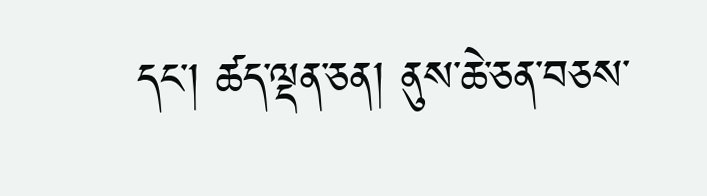དང་། ཚད་ལྡན་ཅན། ནུས་ཆེ་ཅན་བཅས་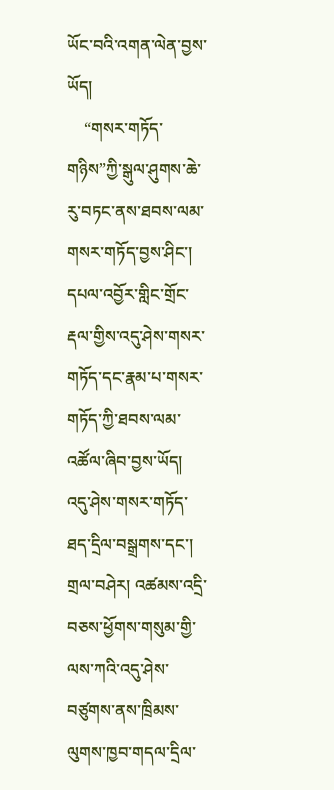ཡོང་བའི་འགན་ལེན་བྱས་ཡོད།
    “གསར་གཏོད་གཉིས”ཀྱི་སྒུལ་ཤུགས་ཆེ་རུ་བཏང་ནས་ཐབས་ལམ་གསར་གཏོད་བྱས་ཤིང་། དཔལ་འབྱོར་གླིང་གྲོང་རྡལ་གྱིས་འདུ་ཤེས་གསར་གཏོད་དང་རྣམ་པ་གསར་གཏོད་ཀྱི་ཐབས་ལམ་འཚོལ་ཞིབ་བྱས་ཡོད། འདུ་ཤེས་གསར་གཏོད་ཐད་དྲིལ་བསྒྲགས་དང་། གྲལ་བཤེར། འཚམས་འདྲི་བཅས་ཕྱོགས་གསུམ་གྱི་ལས་ཀའི་འདུ་ཤེས་བཙུགས་ནས་ཁྲིམས་ལུགས་ཁྱབ་གདལ་དྲིལ་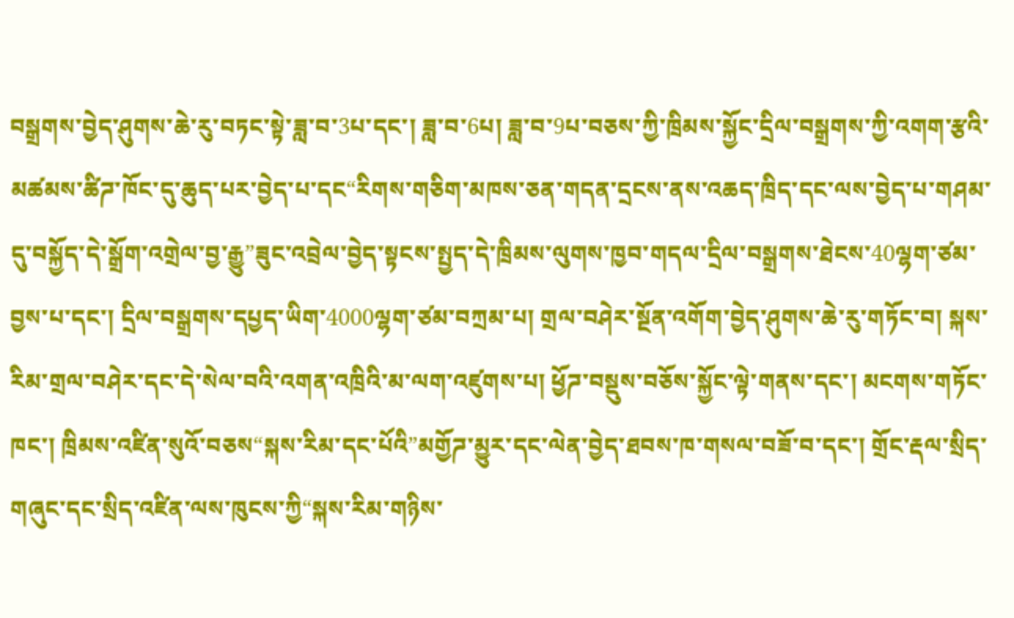བསྒྲགས་བྱེད་ཤུགས་ཆེ་རུ་བཏང་སྟེ་ཟླ་བ་3པ་དང་། ཟླ་བ་6པ། ཟླ་བ་9པ་བཅས་ཀྱི་ཁྲིམས་སྐྱོང་དྲིལ་བསྒྲགས་ཀྱི་འགག་རྩའི་མཚམས་ཚིཌ་ཁོང་དུ་ཆུད་པར་བྱེད་པ་དང“རིགས་གཅིག་མཁས་ཅན་གདན་དྲངས་ནས་འཆད་ཁྲིད་དང་ལས་བྱེད་པ་གཤམ་དུ་བསྐྱོད་དེ་སྒྲོག་འགྲེལ་བྱ་རྒྱུ”ཟུང་འབྲེལ་བྱེད་སྟངས་སྤྱད་དེ་ཁྲིམས་ལུགས་ཁྱབ་གདལ་དྲིལ་བསྒྲགས་ཐེངས་40ལྷག་ཙམ་བྱས་པ་དང་། དྲིལ་བསྒྲགས་དཔྱད་ཡིག་4000ལྷག་ཙམ་བཀྲམ་པ། གྲལ་བཤེར་སྔོན་འགོག་བྱེད་ཤུགས་ཆེ་རུ་གཏོང་བ། སྐས་རིམ་གྲལ་བཤེར་དང་དེ་སེལ་བའི་འགན་འཁྲིའི་མ་ལག་འཛུགས་པ། ཕྱོཌ་བསྡུས་བཅོས་སྐྱོང་ལྟེ་གནས་དང་། མངགས་གཏོང་ཁང་། ཁྲིམས་འཛིན་སུའོ་བཅས“སྐས་རིམ་དང་པོའི”མགྱོཌ་མྱུར་དང་ལེན་བྱེད་ཐབས་ཁ་གསལ་བཟོ་བ་དང་། གྲོང་རྡལ་སྲིད་གཞུང་དང་སྲིད་འཛིན་ལས་ཁུངས་ཀྱི“སྐས་རིམ་གཉིས་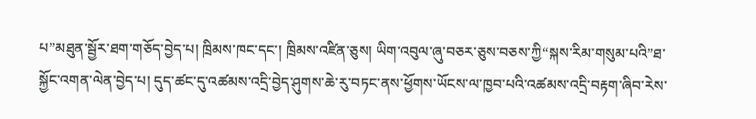པ”མཐུན་སྦྱོར་ཐག་གཅོད་བྱེད་པ། ཁྲིམས་ཁང་དང་། ཁྲིམས་འཛིན་ཅུས། ཡིག་འབུལ་ཞུ་བཅར་ཅུས་བཅས་ཀྱི“སྐས་རིམ་གསུམ་པའི”ཐ་སྐྱོང་འགན་ལེན་བྱེད་པ། དུད་ཚང་དུ་འཚམས་འདྲི་བྱེད་ཤུགས་ཆེ་རུ་བཏང་ནས་ཕྱོགས་ཡོངས་ལ་ཁྱབ་པའི་འཚམས་འདྲི་བརྟག་ཞིབ་རེས་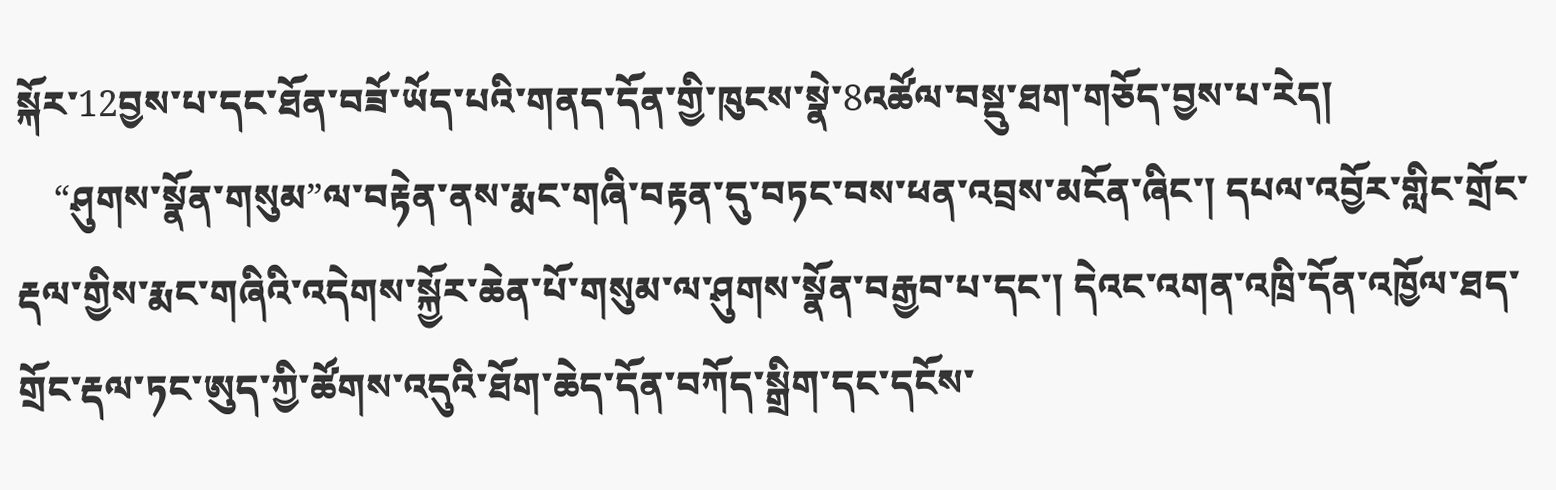སྐོར་12བྱས་པ་དང་ཐོན་བཟོ་ཡོད་པའི་གནད་དོན་གྱི་ཁུངས་སྣེ་8འཚོལ་བསྡུ་ཐག་གཅོད་བྱས་པ་རེད།
    “ཤུགས་སྣོན་གསུམ”ལ་བརྟེན་ནས་རྨང་གཞི་བརྟན་དུ་བཏང་བས་ཕན་འབྲས་མངོན་ཞིང་། དཔལ་འབྱོར་གླིང་གྲོང་རྡལ་གྱིས་རྨང་གཞིའི་འདེགས་སྐྱོར་ཆེན་པོ་གསུམ་ལ་ཤུགས་སྣོན་བརྒྱབ་པ་དང་། དེའང་འགན་འཁྲི་དོན་འཁྱོལ་ཐད་གྲོང་རྡལ་ཏང་ཨུད་ཀྱི་ཚོགས་འདུའི་ཐོག་ཆེད་དོན་བཀོད་སྒྲིག་དང་དངོས་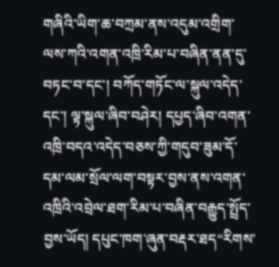གཞིའི་ཡིག་ཆ་བཀྲམ་ནས་འདུམ་འགྲིག་ལས་ཀའི་འགན་འཁྲི་རིམ་པ་བཞིན་ནན་དུ་བཏང་བ་དང་། བཀོད་གཏོང་ལ་སྐུལ་འདེད་དང་། ལྟ་སྐུལ་ཞིབ་བཤེར། དཔྱད་ཞིབ་འགན་འཁྲི་བདའ་འདེད་བཅས་ཀྱི་གདུབ་ཟུམ་དོ་དམ་ལམ་སྲོལ་ལག་བསྟར་བྱས་ནས་འགན་འཁྲིའི་འབྲེལ་ཐག་རིམ་པ་བཞིན་བརྒྱུད་སྤྲོད་བྱས་ཡོད། དཔུང་ཁག་ཞུན་བརྡར་ཐད“རིགས་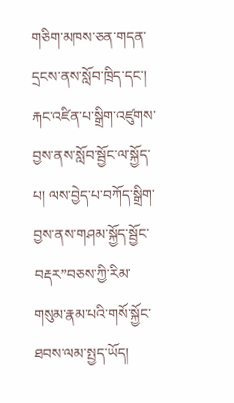གཅིག་མཁས་ཅན་གདན་དྲངས་ནས་སློབ་ཁྲིད་དང་། རྐང་འཛིན་པ་སྒྲིག་འཛུགས་བྱས་ནས་སློབ་སྦྱོང་ལ་སྐྱོད་པ། ལས་བྱེད་པ་བཀོད་སྒྲིག་བྱས་ནས་གཤམ་སྐྱོད་སྦྱོང་བརྡར”བཅས་ཀྱི་རིམ་གསུམ་རྣམ་པའི་གསོ་སྐྱོང་ཐབས་ལམ་སྤྱད་ཡོད།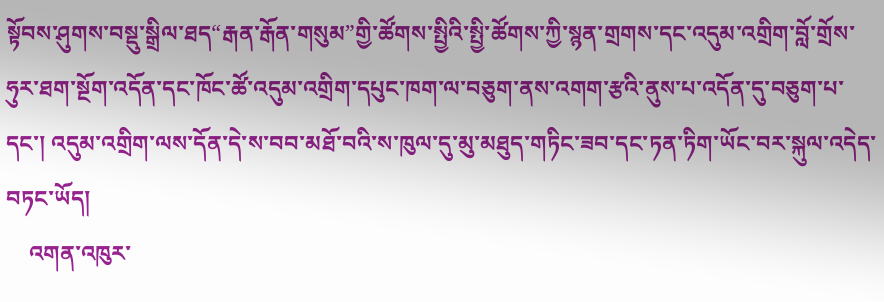སྟོབས་ཤུགས་བསྡུ་སྒྲིལ་ཐད“རྒན་རྒོན་གསུམ”གྱི་ཚོགས་སྤྱིའི་སྤྱི་ཚོགས་ཀྱི་སྙན་གྲགས་དང་འདུམ་འགྲིག་བློ་གྲོས་ཧུར་ཐག་སྔོག་འདོན་དང་ཁོང་ཚོ་འདུམ་འགྲིག་དཔུང་ཁག་ལ་བཅུག་ནས་འགག་རྩའི་ནུས་པ་འདོན་དུ་བཅུག་པ་དང་། འདུམ་འགྲིག་ལས་དོན་དེ་ས་བབ་མཐོ་བའི་ས་ཁུལ་དུ་མུ་མཐུད་གཏིང་ཟབ་དང་ཏན་ཏིག་ཡོང་བར་སྐུལ་འདེད་བཏང་ཡོད།
    འགན་འཁུར་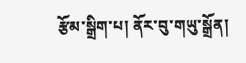རྩོམ་སྒྲིག་པ། ནོར་བུ་གཡུ་སྒྲོན།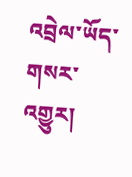འབྲེལ་ཡོད་གསར་འགྱུར།